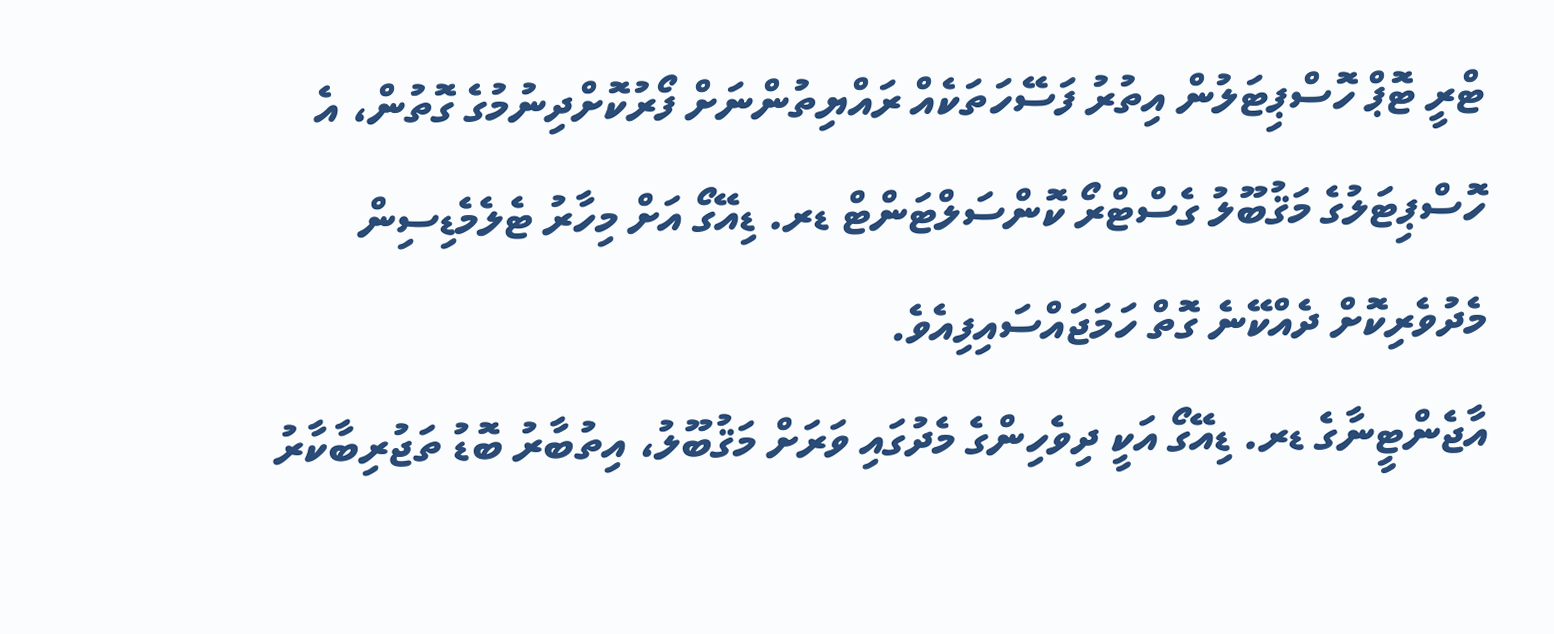ޓްރީ ޓޮޕް ހޮސްޕިޓަލުން އިތުރު ފަސޭހަތަކެއް ރައްޔިތުންނަށް ފޯރުކޮށްދިނުމުގެ ގޮތުން، އެ ހޮސްޕިޓަލުގެ މަޤުބޫލު ގެސްޓްރޯ ކޮންސަލްޓަންޓް ޑރ. ޑިއޭގޯ އަށް މިހާރު ޓެލެމެޑިސިން މެދުވެރިކޮށް ދެއްކޭނެ ގޮތް ހަމަޖައްސައިފިއެވެ.
އާޖެންޓީނާގެ ޑރ. ޑިއޭގޯ އަކީ ދިވެހިންގެ މެދުގައި ވަރަށް މަޤުބޫލު، އިތުބާރު ބޮޑު ތަޖުރިބާކާރު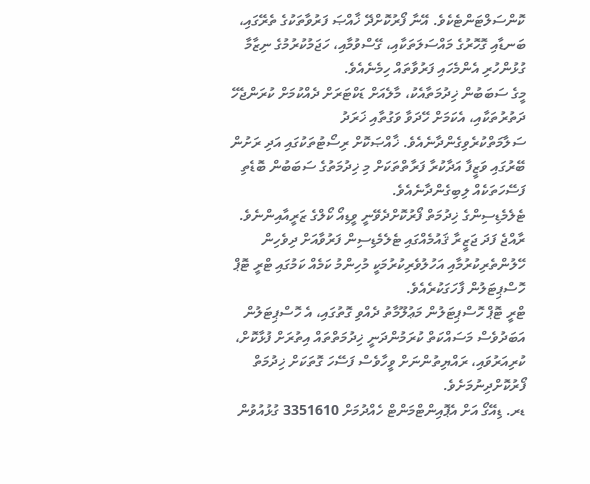ކޮންސަލްޓަންޓެކެވެ. އޭނާ ފޯރުކޮށްދޭ ޚާއްޞަ ފަރުވާތަކުގެ ތެރޭގައި، ބަނޑާއި ގޮހޮރުގެ މައްސަލަތަކާއި، ގޭސްވުމާއި، ހަޖަމުކުރުމުގެ ނިޒާމާ ގުޅުންހުރި އެންމެހައި ފަރުވާތައް ހިމެނެއެވެ.
މީގެ ސަބަބުން ޚިދުމަތާއެކު، މާލެއަށް ޑަކްޓަރަށް ދެއްކުމަށް ކުރަންޖެހޭ ދަތުރުތަކާއި، އެކަމަށް ހޭދަވާ ވަގުތާއި ޚަރަދު ސަލާމަތްކުރެވިގެންދާނެއެވެ. ޚާއްޞަކޮށް ރިސޯޓުތަކުގައި އަދި ރަށުން ބޭރުގައި ވަޒީފާ އަދާކުރާ ފަރާތްތަކަށް މި ޚިދުމަތުގެ ސަބަބުން ބޮޑެތި ފަސޭހަތަކެއް ލިބިގެންދާނެއެވެ.
ޓެލެމެޑިސިންގެ ޚިދުމަތް ފޯރުކޮށްދެވޭނީ ވީޑިއޯ ކޯލްގެ ޒަރީއާއިންނެވެ. ރާއްޖެ ފަދަ ޖަޒީރާ ޤައުމެއްގައި ޓެލެމެޑިސިން ފަރުވާއަށް ދިވެހިން ހޭލުންތެރިކުރުމާއި އަހުލުވެރިކުރުމަކީ މުހިންމު ކަމެއް ކަމުގައި ޓްރީ ޓޮޕް ހޮސްޕިޓަލުން ފާހަގަކުރެއެވެ.
ޓްރީ ޓޮޕް ހޮސްޕިޓަލުން މަޢުލޫމާތު ދެއްވި ގޮތުގައި، އެ ހޮސްޕިޓަލުން އަބަދުވެސް މަސައްކަތް ކުރަމުންދަނީ ޚިދުމަތްތައް އިތުރަށް ފުޅާކޮށް، ކުރިއަރުވައި، ރައްޔިތުންނަށް ވީހާވެސް ފަސޭހަ ގޮތަކަށް ޚިދުމަތް ފޯރުކޮށްދިނުމަށެވެ.
ޑރ. ޑިއޭގޯ އަށް އެޕޮއިންޓްމަންޓް ހެއްދުމަށް 3351610 ގުޅުއުވުން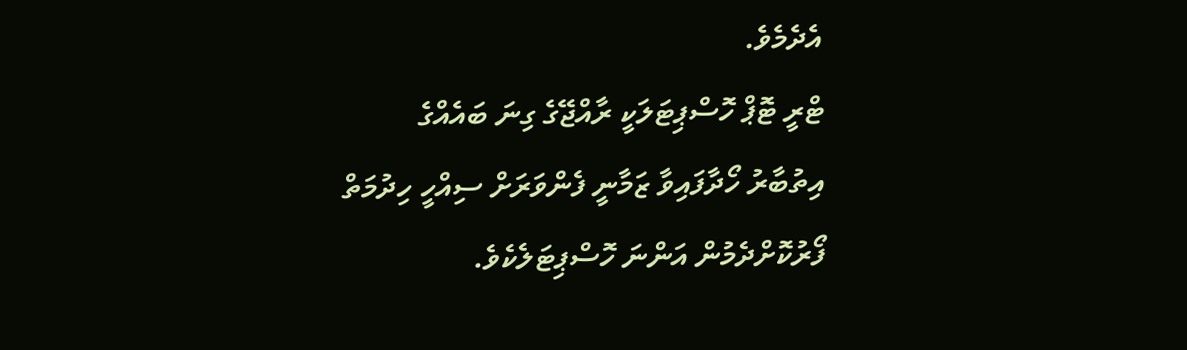އެދެމެވެ.
ޓްރީ ޓޮޕް ހޮސްޕިޓަލަކީ ރާއްޖޭގެ ގިނަ ބައެއްގެ އިތުބާރު ހޯދާފައިވާ ޒަމާނީ ފެންވަރަށް ސިއްހީ ހިދުމަތް ފޯރުކޮށްދެމުން އަންނަ ހޮސްޕިޓަލެކެވެ.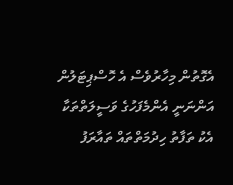އެގޮތުން މިހާރުވެސް އެ ހޮސްޕިޓަލުން އަންނަނީ އެންމެފަހުގެ ވަސީލަތްތަކާ އެކު ތަފާތު ހިދުމަތްތައް ތައާރަފު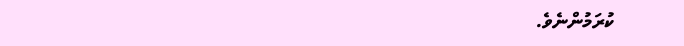ކުރަމުންނެވެ.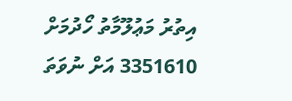އިތުރު މަޢުލޫމާތު ހޯދުމަށް 3351610 އަށް ނުވަތަ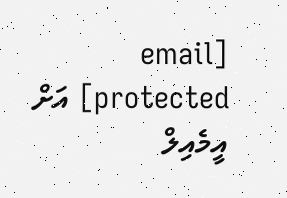[email protected] އަށް އީމެއިލް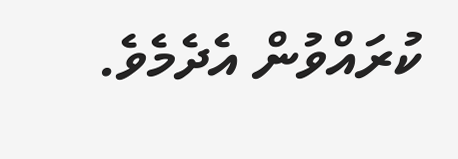ކުރައްވުން އެދެމެވެ.